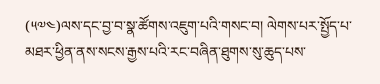(༥༧༤)ལས་དང་བྱ་བ་སྣ་ཚོགས་འཇུག་པའི་གསང་བ། ལེགས་པར་སྤྱོད་པ་མཐར་ཕྱིན་ནས་སངས་རྒྱས་པའི་རང་བཞིན་ཐུགས་སུ་ཆུད་པས་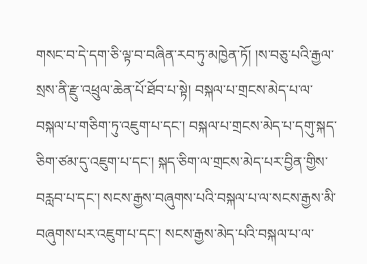གསང་བ་དེ་དག་ཅི་ལྟ་བ་བཞིན་རབ་ཏུ་མཁྱེན་ཏོ། །ས་བཅུ་པའི་རྒྱལ་སྲས་ནི་རྫུ་འཕྲུལ་ཆེན་པོ་ཐོབ་པ་སྟེ། བསྐལ་པ་གྲངས་མེད་པ་ལ་བསྐལ་པ་གཅིག་ཏུ་འཇུག་པ་དང་། བསྐལ་པ་གྲངས་མེད་པ་དགུ་སྐད་ཅིག་ཙམ་དུ་འཇུག་པ་དང་། སྐད་ཅིག་ལ་གྲངས་མེད་པར་བྱིན་གྱིས་བརླབ་པ་དང་། སངས་རྒྱས་བཞུགས་པའི་བསྐལ་པ་ལ་སངས་རྒྱས་མི་བཞུགས་པར་འཇུག་པ་དང་། སངས་རྒྱས་མེད་པའི་བསྐལ་པ་ལ་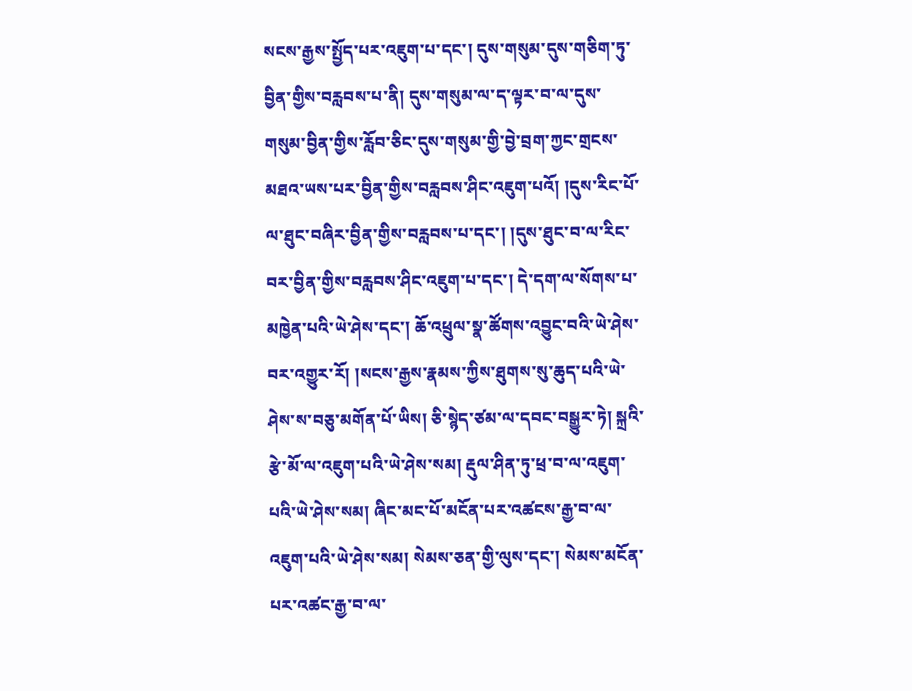སངས་རྒྱས་སྤྱོད་པར་འཇུག་པ་དང་། དུས་གསུམ་དུས་གཅིག་ཏུ་བྱིན་གྱིས་བརླབས་པ་ནི། དུས་གསུམ་ལ་ད་ལྟར་བ་ལ་དུས་གསུམ་བྱིན་གྱིས་རློབ་ཅིང་དུས་གསུམ་གྱི་བྱེ་བྲག་ཀྱང་གྲངས་མཐའ་ཡས་པར་བྱིན་གྱིས་བརླབས་ཤིང་འཇུག་པའོ། །དུས་རིང་པོ་ལ་ཐུང་བཞིར་བྱིན་གྱིས་བརླབས་པ་དང་། །དུས་ཐུང་བ་ལ་རིང་བར་བྱིན་གྱིས་བརླབས་ཤིང་འཇུག་པ་དང་། དེ་དག་ལ་སོགས་པ་མཁྱེན་པའི་ཡེ་ཤེས་དང་། ཆོ་འཕྲུལ་སྣ་ཚོགས་འབྱུང་བའི་ཡེ་ཤེས་བར་འགྱུར་རོ། །སངས་རྒྱས་རྣམས་ཀྱིས་ཐུགས་སུ་ཆུད་པའི་ཡེ་ཤེས་ས་བཅུ་མགོན་པོ་ཡིས། ཅི་སྙེད་ཙམ་ལ་དབང་བསྒྱུར་ཏེ། སྐྲའི་རྩེ་མོ་ལ་འཇུག་པའི་ཡེ་ཤེས་སམ། རྡུལ་ཤིན་ཏུ་ཕྲ་བ་ལ་འཇུག་པའི་ཡེ་ཤེས་སམ། ཞིང་མང་པོ་མངོན་པར་འཚངས་རྒྱ་བ་ལ་འཇུག་པའི་ཡེ་ཤེས་སམ། སེམས་ཅན་གྱི་ལུས་དང་། སེམས་མངོན་པར་འཚང་རྒྱ་བ་ལ་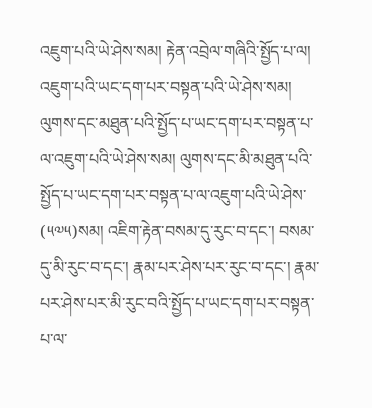འཇུག་པའི་ཡེ་ཤེས་སམ། རྟེན་འབྲེལ་གཞིའི་སྤྱོད་པ་ལ། འཇུག་པའི་ཡང་དག་པར་བསྟན་པའི་ཡེ་ཤེས་སམ། ལུགས་དང་མཐུན་པའི་སྤྱོད་པ་ཡང་དག་པར་བསྟན་པ་ལ་འཇུག་པའི་ཡེ་ཤེས་སམ། ལུགས་དང་མི་མཐུན་པའི་སྤྱོད་པ་ཡང་དག་པར་བསྟན་པ་ལ་འཇུག་པའི་ཡེ་ཤེས་
(༥༧༥)སམ། འཇིག་རྟེན་བསམ་དུ་རུང་བ་དང་། བསམ་དུ་མི་རུང་བ་དང་། རྣམ་པར་ཤེས་པར་རུང་བ་དང་། རྣམ་པར་ཤེས་པར་མི་རུང་བའི་སྤྱོད་པ་ཡང་དག་པར་བསྟན་པ་ལ་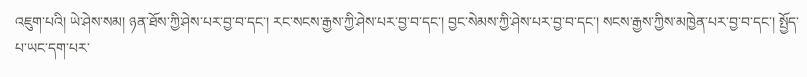འཇུག་པའི། ཡེ་ཤེས་སམ། ཉན་ཐོས་ཀྱི་ཤེས་པར་བྱ་བ་དང་། རང་སངས་རྒྱས་ཀྱི་ཤེས་པར་བྱ་བ་དང་། བྱང་སེམས་ཀྱི་ཤེས་པར་བྱ་བ་དང་། སངས་རྒྱས་ཀྱིས་མཁྱེན་པར་བྱ་བ་དང་། སྤྱོད་པ་ཡང་དག་པར་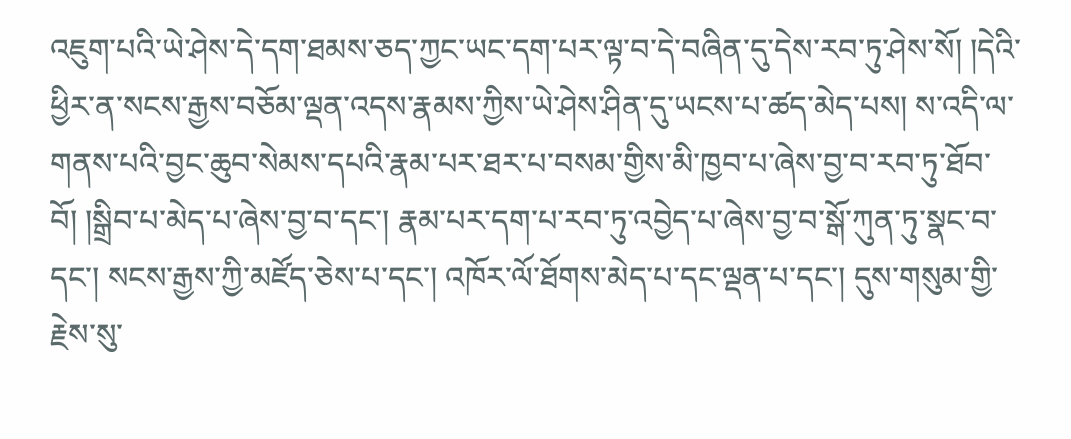འཇུག་པའི་ཡེ་ཤེས་དེ་དག་ཐམས་ཅད་ཀྱང་ཡང་དག་པར་ལྟ་བ་དེ་བཞིན་དུ་དེས་རབ་ཏུ་ཤེས་སོ། །དེའི་ཕྱིར་ན་སངས་རྒྱས་བཅོམ་ལྡན་འདས་རྣམས་ཀྱིས་ཡེ་ཤེས་ཤིན་དུ་ཡངས་པ་ཚད་མེད་པས། ས་འདི་ལ་གནས་པའི་བྱང་ཆུབ་སེམས་དཔའི་རྣམ་པར་ཐར་པ་བསམ་གྱིས་མི་ཁྱབ་པ་ཞེས་བྱ་བ་རབ་ཏུ་ཐོབ་བོ། །སྒྲིབ་པ་མེད་པ་ཞེས་བྱ་བ་དང་། རྣམ་པར་དག་པ་རབ་ཏུ་འབྱེད་པ་ཞེས་བྱ་བ་སྒོ་ཀུན་ཏུ་སྣང་བ་དང་། སངས་རྒྱས་ཀྱི་མཛོད་ཅེས་པ་དང་། འཁོར་ལོ་ཐོགས་མེད་པ་དང་ལྡན་པ་དང་། དུས་གསུམ་གྱི་རྗེས་སུ་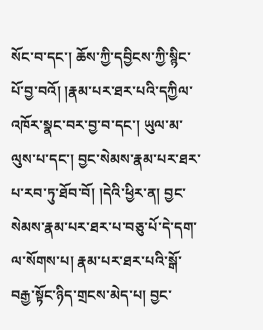སོང་བ་དང་། ཆོས་ཀྱི་དབྱིངས་ཀྱི་སྙིང་པོ་བྱ་བའོ། །རྣམ་པར་ཐར་པའི་དཀྱིལ་འཁོར་སྣང་བར་བྱ་བ་དང་། ཡུལ་མ་ལུས་པ་དང་། བྱང་སེམས་རྣམ་པར་ཐར་པ་རབ་ཏུ་ཐོབ་བོ། །དེའི་ཕྱིར་ན། བྱང་སེམས་རྣམ་པར་ཐར་པ་བཅུ་པོ་དེ་དག་ལ་སོགས་པ། རྣམ་པར་ཐར་པའི་སྒོ་བརྒྱ་སྟོང་ཉིད་གྲངས་མེད་པ། བྱང་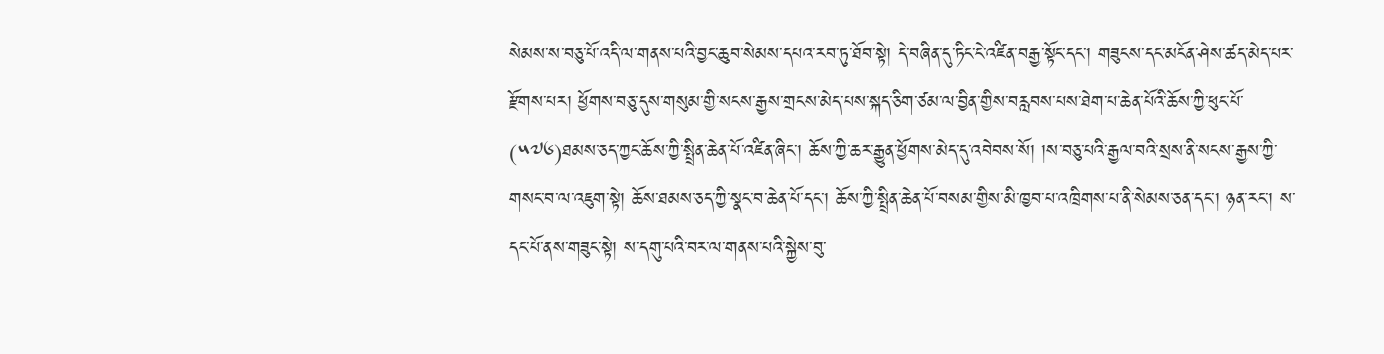སེམས་ས་བཅུ་པོ་འདི་ལ་གནས་པའི་བྱང་ཆུབ་སེམས་དཔའ་རབ་ཏུ་ཐོབ་སྟེ། དེ་བཞིན་དུ་ཏིང་ངེ་འཛིན་བརྒྱ་སྟོང་དང་། གཟུངས་དང་མངོན་ཤེས་ཚད་མེད་པར་རྫོགས་པར། ཕྱོགས་བཅུ་དུས་གསུམ་གྱི་སངས་རྒྱས་གྲངས་མེད་པས་སྐད་ཅིག་ཙམ་ལ་བྱིན་གྱིས་བརླབས་པས་ཐེག་པ་ཆེན་པོའི་ཆོས་ཀྱི་ཕུང་པོ་
(༥༧༦)ཐམས་ཅད་ཀྱང་ཆོས་ཀྱི་སྤྲིན་ཆེན་པོ་འཛིན་ཞིང་། ཆོས་ཀྱི་ཆར་རྒྱུན་ཕྱོགས་མེད་དུ་འབེབས་སོ། །ས་བཅུ་པའི་རྒྱལ་བའི་སྲས་ནི་སངས་རྒྱས་ཀྱི་གསང་བ་ལ་འཇུག་སྟེ། ཆོས་ཐམས་ཅད་ཀྱི་སྣང་བ་ཆེན་པོ་དང་། ཆོས་ཀྱི་སྤྲིན་ཆེན་པོ་བསམ་གྱིས་མི་ཁྱབ་པ་འཁྲིགས་པ་ནི་སེམས་ཅན་དང་། ཉན་རང་། ས་དང་པོ་ནས་གཟུང་སྟེ། ས་དགུ་པའི་བར་ལ་གནས་པའི་སྐྱེས་བུ་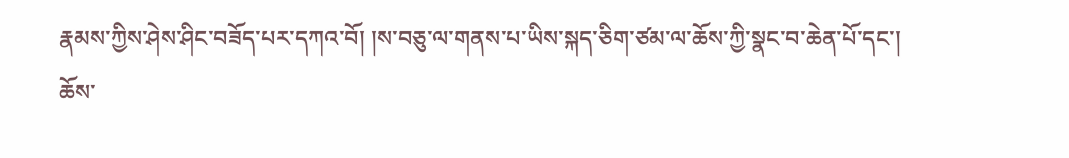རྣམས་ཀྱིས་ཤེས་ཤིང་བཟོད་པར་དཀའ་བོ། །ས་བཅུ་ལ་གནས་པ་ཡིས་སྐད་ཅིག་ཙམ་ལ་ཆོས་ཀྱི་སྣང་བ་ཆེན་པོ་དང་། ཆོས་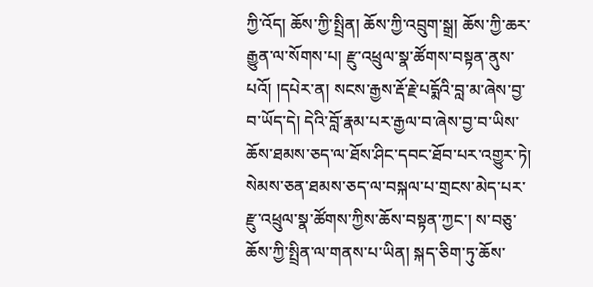ཀྱི་འོད། ཆོས་ཀྱི་སྤྲིན། ཆོས་ཀྱི་འབྲུག་སྒྲ། ཆོས་ཀྱི་ཆར་རྒྱུན་ལ་སོགས་པ། རྫུ་འཕྲུལ་སྣ་ཚོགས་བསྟན་ནུས་པའོ། །དཔེར་ན། སངས་རྒྱས་རྡོ་རྗེ་པདྨོའི་བླ་མ་ཞེས་བྱ་བ་ཡོད་དེ། དེའི་བློ་རྣམ་པར་རྒྱལ་བ་ཞེས་བྱ་བ་ཡིས་ཆོས་ཐམས་ཅད་ལ་ཐོས་ཤིང་དབང་ཐོབ་པར་འགྱུར་ཏེ། སེམས་ཅན་ཐམས་ཅད་ལ་བསྐལ་པ་གྲངས་མེད་པར་རྫུ་འཕྲུལ་སྣ་ཚོགས་ཀྱིས་ཆོས་བསྟན་ཀྱང་། ས་བཅུ་ཆོས་ཀྱི་སྤྲིན་ལ་གནས་པ་ཡིན། སྐད་ཅིག་ཏུ་ཆོས་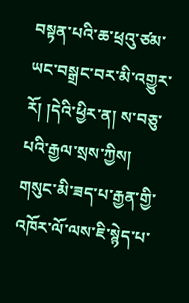བསྟན་པའི་ཆ་ཕྲའུ་ཙམ་ཡང་བསྒྲང་བར་མི་འགྱུར་རོ། །དེའི་ཕྱིར་ན། ས་བཅུ་པའི་རྒྱལ་སྲས་ཀྱིས། གསུང་མི་ཟད་པ་རྒྱན་གྱི་འཁོར་ལོ་ལས་ཇི་སྙེད་པ་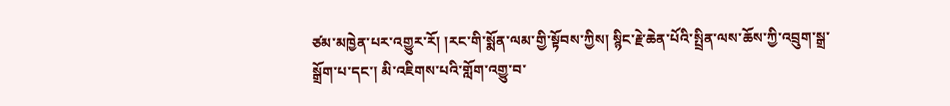ཙམ་མཁྱེན་པར་འགྱུར་རོ། །རང་གི་སྨོན་ལམ་གྱི་སྟོབས་ཀྱིས། སྙིང་རྗེ་ཆེན་པོའི་སྤྲིན་ལས་ཆོས་ཀྱི་འབྲུག་སྒྲ་སྒྲོག་པ་དང་། མི་འཇིགས་པའི་གློག་འགྱུ་བ་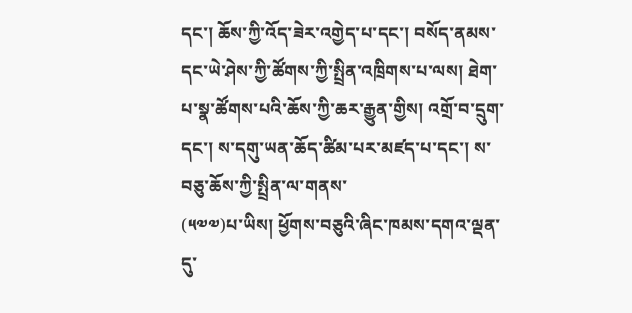དང་། ཆོས་ཀྱི་འོད་ཟེར་འགྱེད་པ་དང་། བསོད་ནམས་དང་ཡེ་ཤེས་ཀྱི་ཚོགས་ཀྱི་སྤྲིན་འཁྲིགས་པ་ལས། ཐེག་པ་སྣ་ཚོགས་པའི་ཆོས་ཀྱི་ཆར་རྒྱུན་གྱིས། འགྲོ་བ་དྲུག་དང་། ས་དགུ་ཡན་ཆོད་ཚིམ་པར་མཛད་པ་དང་། ས་བཅུ་ཆོས་ཀྱི་སྤྲིན་ལ་གནས་
(༥༧༧)པ་ཡིས། ཕྱོགས་བཅུའི་ཞིང་ཁམས་དགའ་ལྡན་དུ་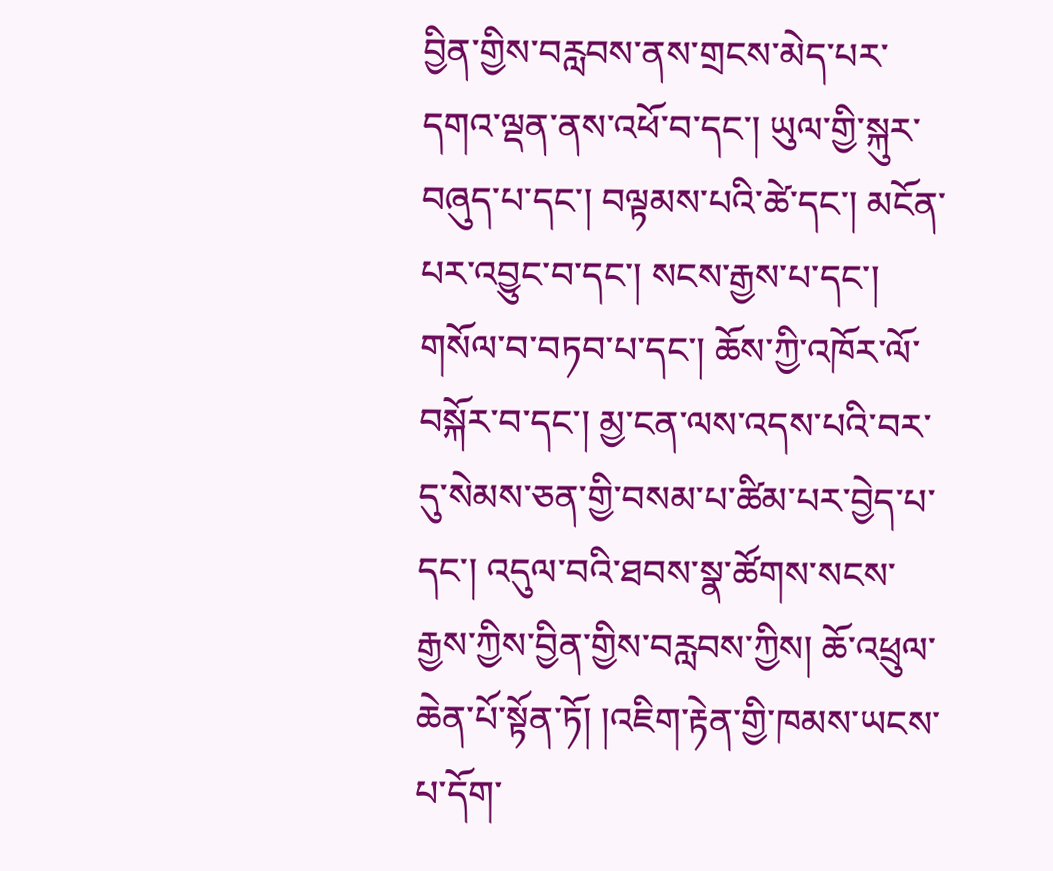བྱིན་གྱིས་བརླབས་ནས་གྲངས་མེད་པར་དགའ་ལྡན་ནས་འཕོ་བ་དང་། ཡུལ་གྱི་སྐུར་བཞུད་པ་དང་། བལྟམས་པའི་ཚེ་དང་། མངོན་པར་འབྱུང་བ་དང་། སངས་རྒྱས་པ་དང་། གསོལ་བ་བཏབ་པ་དང་། ཆོས་ཀྱི་འཁོར་ལོ་བསྐོར་བ་དང་། མྱ་ངན་ལས་འདས་པའི་བར་དུ་སེམས་ཅན་གྱི་བསམ་པ་ཚིམ་པར་བྱེད་པ་དང་། འདུལ་བའི་ཐབས་སྣ་ཚོགས་སངས་རྒྱས་ཀྱིས་བྱིན་གྱིས་བརླབས་ཀྱིས། ཆོ་འཕྲུལ་ཆེན་པོ་སྟོན་ཏོ། །འཇིག་རྟེན་གྱི་ཁམས་ཡངས་པ་དོག་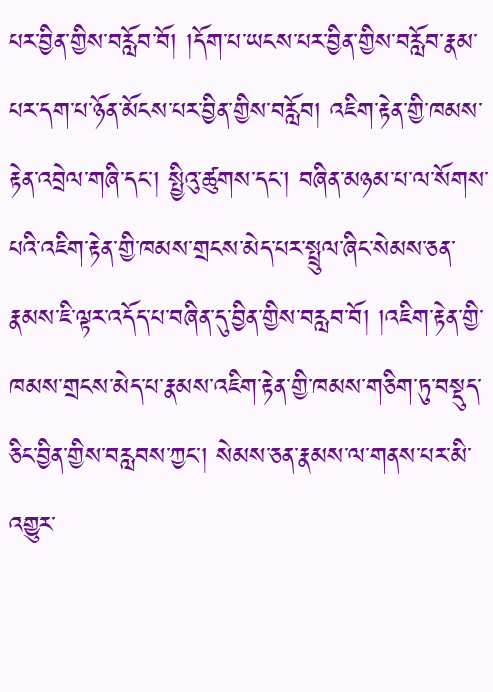པར་བྱིན་གྱིས་བརློབ་བོ། །དོག་པ་ཡངས་པར་བྱིན་གྱིས་བརློབ་རྣམ་པར་དག་པ་ཉོན་མོངས་པར་བྱིན་གྱིས་བརློབ། འཇིག་རྟེན་གྱི་ཁམས་རྟེན་འབྲེལ་གཞི་དང་། སྤྱིའུ་ཚུགས་དང་། བཞིན་མཉམ་པ་ལ་སོགས་པའི་འཇིག་རྟེན་གྱི་ཁམས་གྲངས་མེད་པར་སྤྲུལ་ཞིང་སེམས་ཅན་རྣམས་ཇི་ལྟར་འདོད་པ་བཞིན་དུ་བྱིན་གྱིས་བརླབ་བོ། །འཇིག་རྟེན་གྱི་ཁམས་གྲངས་མེད་པ་རྣམས་འཇིག་རྟེན་གྱི་ཁམས་གཅིག་ཏུ་བསྡུད་ཅིང་བྱིན་གྱིས་བརླབས་ཀྱང་། སེམས་ཅན་རྣམས་ལ་གནས་པར་མི་འགྱུར་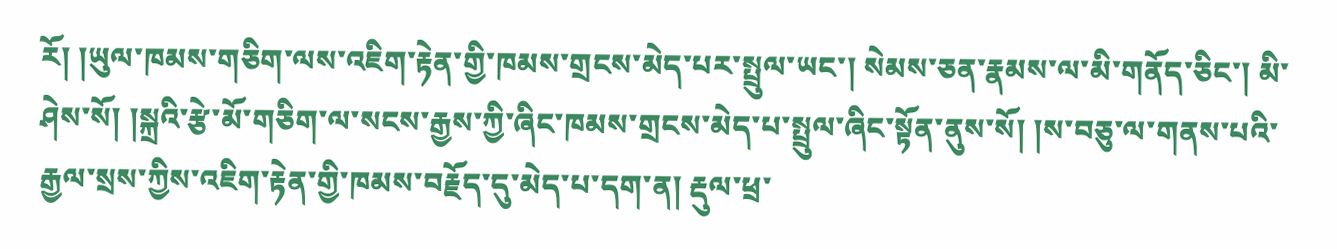རོ། །ཡུལ་ཁམས་གཅིག་ལས་འཇིག་རྟེན་གྱི་ཁམས་གྲངས་མེད་པར་སྤྲུལ་ཡང་། སེམས་ཅན་རྣམས་ལ་མི་གནོད་ཅིང་། མི་ཤེས་སོ། །སྐྲའི་རྩེ་མོ་གཅིག་ལ་སངས་རྒྱས་ཀྱི་ཞིང་ཁམས་གྲངས་མེད་པ་སྤྲུལ་ཞིང་སྟོན་ནུས་སོ། །ས་བཅུ་ལ་གནས་པའི་རྒྱལ་སྲས་ཀྱིས་འཇིག་རྟེན་གྱི་ཁམས་བརྗོད་དུ་མེད་པ་དག་ན། རྡུལ་ཕྲ་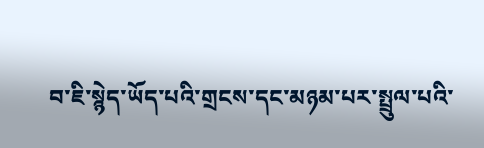བ་ཇི་སྙེད་ཡོད་པའི་གྲངས་དང་མཉམ་པར་སྤྲུལ་པའི་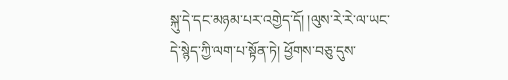སྐུ་དེ་དང་མཉམ་པར་འགྱེད་དོ། །ལུས་རེ་རེ་ལ་ཡང་དེ་སྙེད་ཀྱི་ལག་པ་སྟོན་ཏེ། ཕྱོགས་བཅུ་དུས་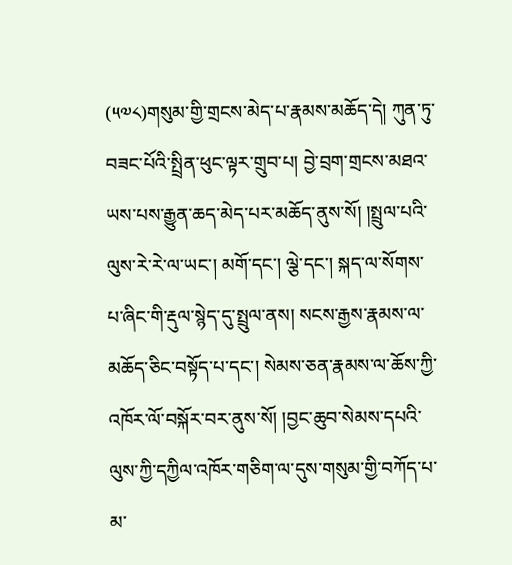(༥༧༨)གསུམ་གྱི་གྲངས་མེད་པ་རྣམས་མཆོད་དེ། ཀུན་ཏུ་བཟང་པོའི་སྤྲིན་ཕུང་ལྟར་གྲུབ་པ། བྱེ་བྲག་གྲངས་མཐའ་ཡས་པས་རྒྱུན་ཆད་མེད་པར་མཆོད་ནུས་སོ། །སྤྲུལ་པའི་ལུས་རེ་རེ་ལ་ཡང་། མགོ་དང་། ལྕེ་དང་། སྐད་ལ་སོགས་པ་ཞིང་གི་རྡུལ་སྙེད་དུ་སྤྲུལ་ནས། སངས་རྒྱས་རྣམས་ལ་མཆོད་ཅིང་བསྟོད་པ་དང་། སེམས་ཅན་རྣམས་ལ་ཆོས་ཀྱི་འཁོར་ལོ་བསྐོར་བར་ནུས་སོ། །བྱང་ཆུབ་སེམས་དཔའི་ལུས་ཀྱི་དཀྱིལ་འཁོར་གཅིག་ལ་དུས་གསུམ་གྱི་བཀོད་པ་མ་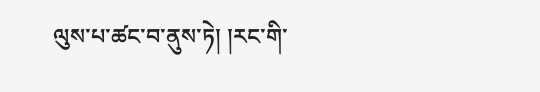ལུས་པ་ཚང་བ་ནུས་ཏེ། །རང་གི་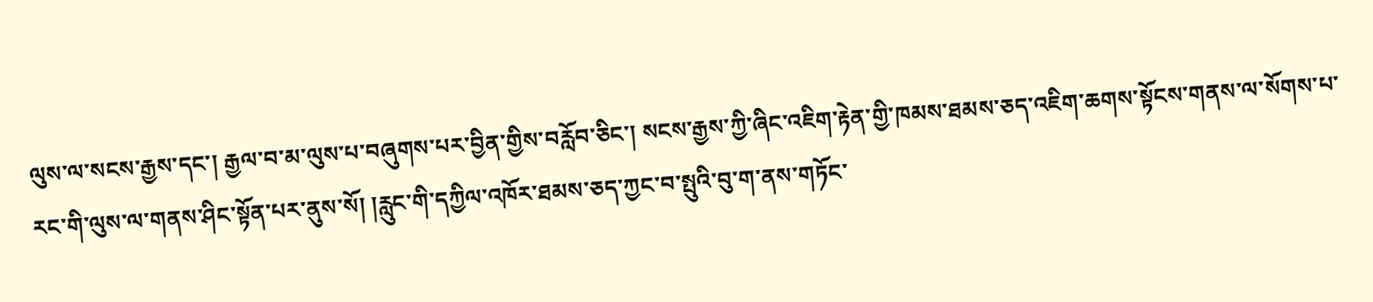ལུས་ལ་སངས་རྒྱས་དང་། རྒྱལ་བ་མ་ལུས་པ་བཞུགས་པར་བྱིན་གྱིས་བརློབ་ཅིང་། སངས་རྒྱས་ཀྱི་ཞིང་འཇིག་རྟེན་གྱི་ཁམས་ཐམས་ཅད་འཇིག་ཆགས་སྟོངས་གནས་ལ་སོགས་པ་རང་གི་ལུས་ལ་གནས་ཤིང་སྟོན་པར་ནུས་སོ། །རླུང་གི་དཀྱིལ་འཁོར་ཐམས་ཅད་ཀྱང་བ་སྤུའི་བུ་ག་ནས་གཏོང་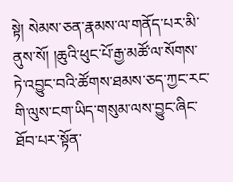སྟེ། སེམས་ཅན་རྣམས་ལ་གནོད་པར་མི་ནུས་སོ། །ཆུའི་ཕུང་པོ་རྒྱ་མཚོ་ལ་སོགས་ཏེ་འབྱུང་བའི་ཚོགས་ཐམས་ཅད་ཀྱང་རང་གི་ལུས་ངག་ཡིད་གསུམ་ལས་བྱུང་ཞིང་ཐོབ་པར་སྟོན་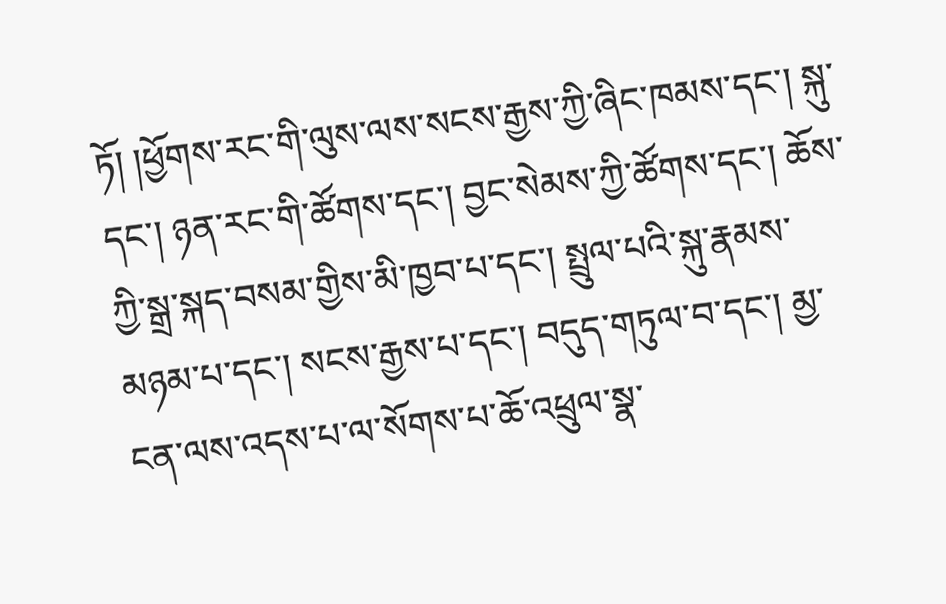ཏོ། །ཕྱོགས་རང་གི་ལུས་ལས་སངས་རྒྱས་ཀྱི་ཞིང་ཁམས་དང་། སྐུ་དང་། ཉན་རང་གི་ཚོགས་དང་། བྱང་སེམས་ཀྱི་ཚོགས་དང་། ཆོས་ཀྱི་སྒྲ་སྐད་བསམ་གྱིས་མི་ཁྱབ་པ་དང་། སྤྲུལ་པའི་སྐུ་རྣམས་མཉམ་པ་དང་། སངས་རྒྱས་པ་དང་། བདུད་གཏུལ་བ་དང་། མྱ་ངན་ལས་འདས་པ་ལ་སོགས་པ་ཆོ་འཕྲུལ་སྣ་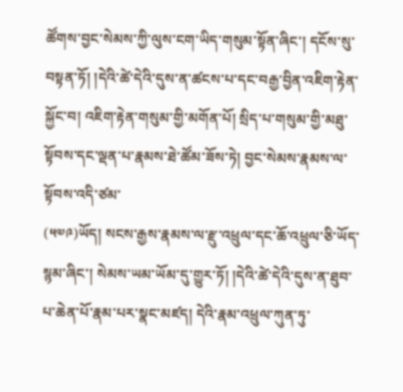ཚོགས་བྱང་སེམས་ཀྱི་ལུས་ངག་ཡིད་གསུམ་སྟོན་ཞིང་། དངོས་སུ་བསྟན་ཏོ། །དེའི་ཚེ་དེའི་དུས་ན་ཚངས་པ་དང་བརྒྱ་བྱིན་འཇིག་རྟེན་སྐྱོང་བ། འཇིག་རྟེན་གསུམ་གྱི་མགོན་པོ། སྲིད་པ་གསུམ་གྱི་མཐུ་སྟོབས་དང་ལྡན་པ་རྣམས་ཐེ་ཚོམ་ཟོས་ཏེ། བྱང་སེམས་རྣམས་ལ་སྟོབས་འདི་ཙམ་
(༥༧༩)ཡོད། སངས་རྒྱས་རྣམས་ལ་རྫུ་འཕྲུལ་དང་ཆོ་འཕྲུལ་ཅི་ཡོད་སྙམ་ཞིང་། སེམས་ཡམ་ཡོམ་དུ་གྱུར་ཏོ། །དེའི་ཚེ་དེའི་དུས་ན་ཐུབ་པ་ཆེན་པོ་རྣམ་པར་སྣང་མཛད། དེའི་རྣམ་འཕྲུལ་ཀུན་ཏུ་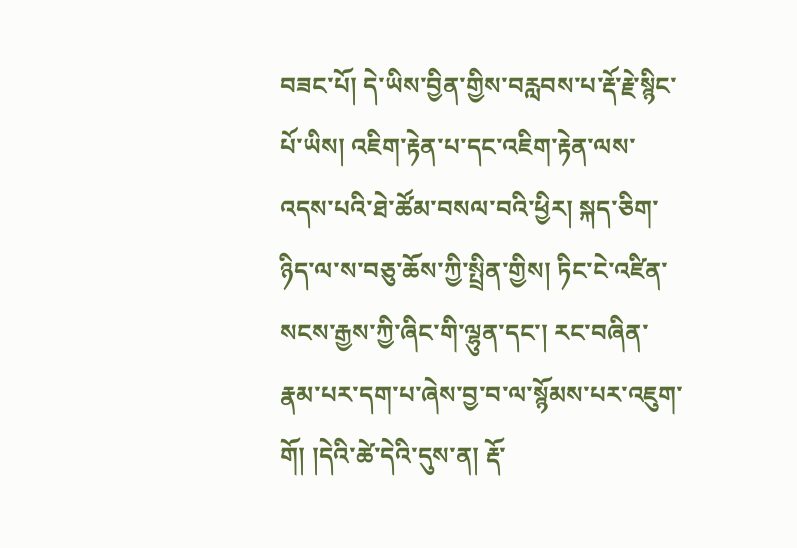བཟང་པོ། དེ་ཡིས་བྱིན་གྱིས་བརླབས་པ་རྡོ་རྗེ་སྙིང་པོ་ཡིས། འཇིག་རྟེན་པ་དང་འཇིག་རྟེན་ལས་འདས་པའི་ཐེ་ཚོམ་བསལ་བའི་ཕྱིར། སྐད་ཅིག་ཉིད་ལ་ས་བཅུ་ཆོས་ཀྱི་སྤྲིན་གྱིས། ཏིང་ངེ་འཛིན་སངས་རྒྱས་ཀྱི་ཞིང་གི་ལྷུན་དང་། རང་བཞིན་རྣམ་པར་དག་པ་ཞེས་བྱ་བ་ལ་སྙོམས་པར་འཇུག་གོ། །དེའི་ཚེ་དེའི་དུས་ན། རྡོ་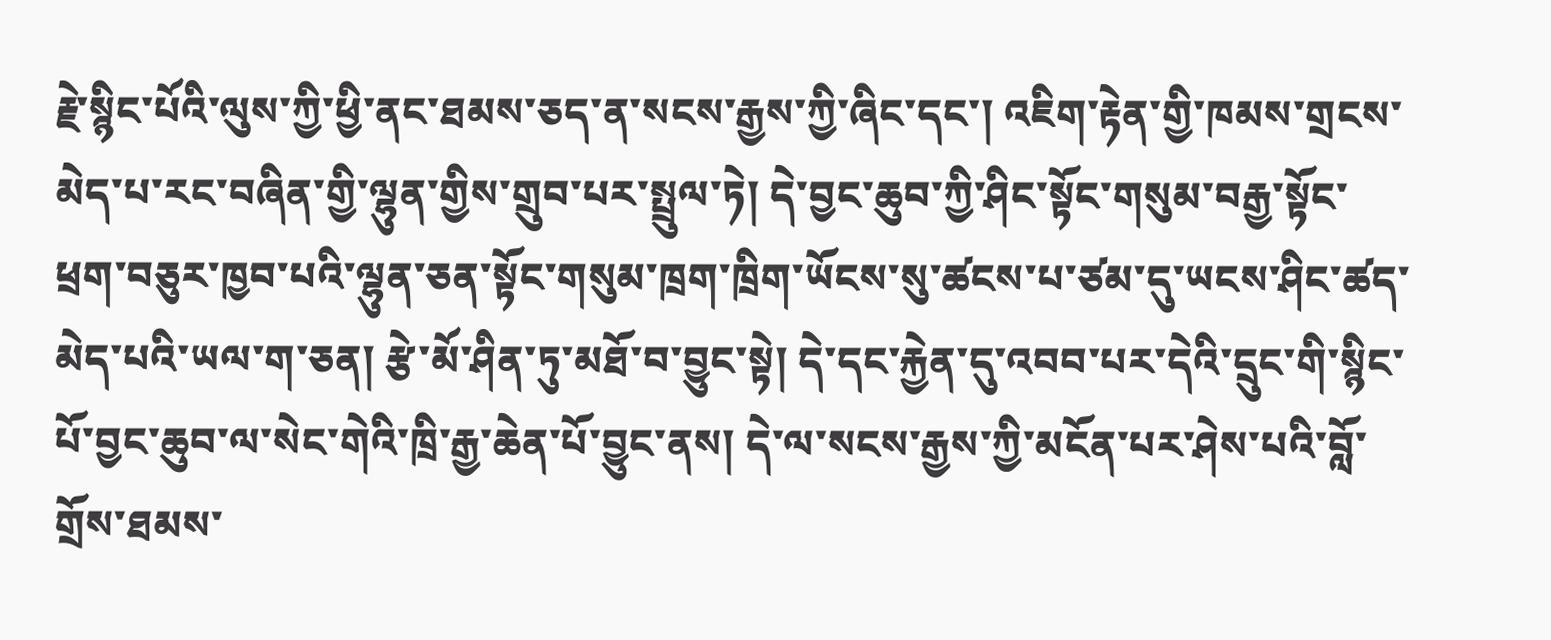རྗེ་སྙིང་པོའི་ལུས་ཀྱི་ཕྱི་ནང་ཐམས་ཅད་ན་སངས་རྒྱས་ཀྱི་ཞིང་དང་། འཇིག་རྟེན་གྱི་ཁམས་གྲངས་མེད་པ་རང་བཞིན་གྱི་ལྷུན་གྱིས་གྲུབ་པར་སྤྲུལ་ཏེ། དེ་བྱང་ཆུབ་ཀྱི་ཤིང་སྟོང་གསུམ་བརྒྱ་སྟོང་ཕྲག་བཅུར་ཁྱབ་པའི་ལྷུན་ཅན་སྟོང་གསུམ་ཁྲག་ཁྲིག་ཡོངས་སུ་ཚངས་པ་ཙམ་དུ་ཡངས་ཤིང་ཚད་མེད་པའི་ཡལ་ག་ཅན། རྩེ་མོ་ཤིན་ཏུ་མཐོ་བ་བྱུང་སྟེ། དེ་དང་རྐྱེན་དུ་འབབ་པར་དེའི་དྲུང་གི་སྙིང་པོ་བྱང་ཆུབ་ལ་སེང་གེའི་ཁྲི་རྒྱ་ཆེན་པོ་བྱུང་ནས། དེ་ལ་སངས་རྒྱས་ཀྱི་མངོན་པར་ཤེས་པའི་བློ་གྲོས་ཐམས་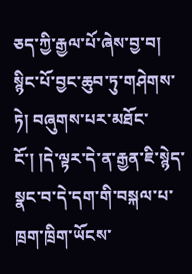ཅད་ཀྱི་རྒྱལ་པོ་ཞེས་བྱ་བ། སྙིང་པོ་བྱང་ཆུབ་ཏུ་གཤེགས་ཏེ། བཞུགས་པར་མཐོང་ངོ་། །དེ་ལྟར་དེ་ན་རྒྱན་ཇི་སྙེད་སྣང་བ་དེ་དག་གི་བསྐལ་པ་ཁྲག་ཁྲིག་ཡོངས་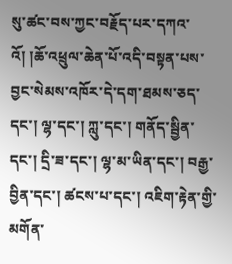སུ་ཚང་བས་ཀྱང་བརྗོད་པར་དཀའ་འོ། །ཆོ་འཕྲུལ་ཆེན་པོ་འདི་བསྟན་པས་བྱང་སེམས་འཁོར་དེ་དག་ཐམས་ཅད་དང་། ལྷ་དང་། ཀླུ་དང་། གནོད་སྦྱིན་དང་། དྲི་ཟ་དང་། ལྷ་མ་ཡིན་དང་། བརྒྱ་བྱིན་དང་། ཚངས་པ་དང་། འཇིག་རྟེན་གྱི་མགོན་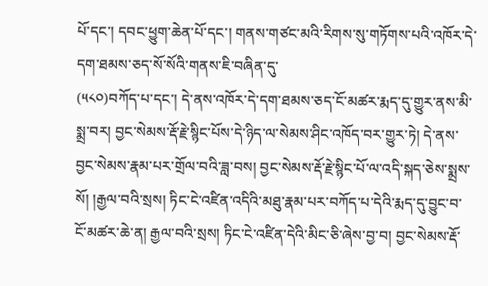པོ་དང་། དབང་ཕྱུག་ཆེན་པོ་དང་། གནས་གཙང་མའི་རིགས་སུ་གཏོགས་པའི་འཁོར་དེ་དག་ཐམས་ཅད་སོ་སོའི་གནས་ཇི་བཞིན་དུ་
(༥༨༠)བཀོད་པ་དང་། དེ་ནས་འཁོར་དེ་དག་ཐམས་ཅད་ངོ་མཚར་རྨད་དུ་གྱུར་ནས་མི་སྨྲ་བར། བྱང་སེམས་རྡོ་རྗེ་སྙིང་པོས་དེ་ཉིད་ལ་སེམས་ཤིང་འཁོད་བར་གྱུར་ཏེ། དེ་ནས་བྱང་སེམས་རྣམ་པར་གྲོལ་བའི་ཟླ་བས། བྱང་སེམས་རྡོ་རྗེ་སྙིང་པོ་ལ་འདི་སྐད་ཅེས་སྨྲས་སོ། །རྒྱལ་བའི་སྲས། ཏིང་ངེ་འཛིན་འདིའི་མཐུ་རྣམ་པར་བཀོད་པ་དེའི་རྨད་དུ་བྱུང་བ་ངོ་མཚར་ཆེ་ན། རྒྱལ་བའི་སྲས། ཏིང་ངེ་འཛིན་དེའི་མིང་ཅི་ཞེས་བྱ་བ། བྱང་སེམས་རྡོ་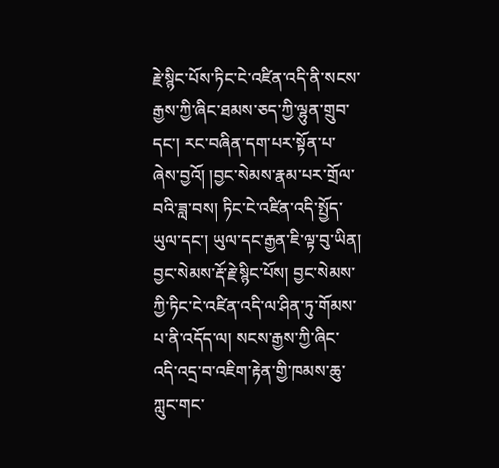རྗེ་སྙིང་པོས་ཏིང་ངེ་འཛིན་འདི་ནི་སངས་རྒྱས་ཀྱི་ཞིང་ཐམས་ཅད་ཀྱི་ལྷུན་གྲུབ་དང་། རང་བཞིན་དག་པར་སྟོན་པ་ཞེས་བྱའོ། །བྱང་སེམས་རྣམ་པར་གྲོལ་བའི་ཟླ་བས། ཏིང་ངེ་འཛིན་འདི་སྤྱོད་ཡུལ་དང་། ཡུལ་དང་རྒྱན་ཇི་ལྟ་བུ་ཡིན། བྱང་སེམས་རྡོ་རྗེ་སྙིང་པོས། བྱང་སེམས་ཀྱི་ཏིང་ངེ་འཛིན་འདི་ལ་ཤིན་ཏུ་གོམས་པ་ནི་འདོད་ལ། སངས་རྒྱས་ཀྱི་ཞིང་འདི་འདྲ་བ་འཇིག་རྟེན་གྱི་ཁམས་ཆུ་ཀླུང་གང་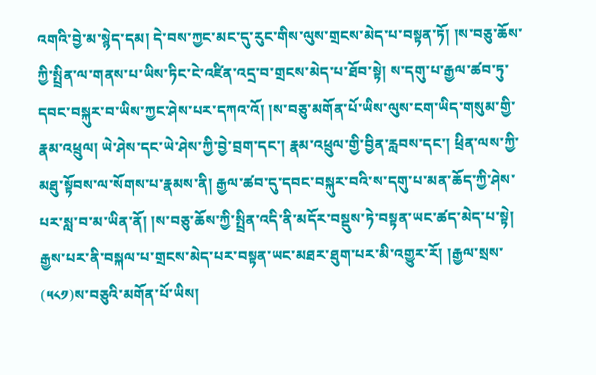འགའི་བྱེ་མ་སྙེད་དམ། དེ་བས་ཀྱང་མང་དུ་རུང་གིས་ལུས་གྲངས་མེད་པ་བསྟན་ཏོ། །ས་བཅུ་ཆོས་ཀྱི་སྤྲིན་ལ་གནས་པ་ཡིས་ཏིང་ངེ་འཛིན་འདྲ་བ་གྲངས་མེད་པ་ཐོབ་སྟེ། ས་དགུ་པ་རྒྱལ་ཚབ་ཏུ་དབང་བསྐུར་བ་ཡིས་ཀྱང་ཤེས་པར་དཀའ་འོ། །ས་བཅུ་མགོན་པོ་ཡིས་ལུས་ངག་ཡིད་གསུམ་གྱི་རྣམ་འཕྲུལ། ཡེ་ཤེས་དང་ཡེ་ཤེས་ཀྱི་བྱེ་བྲག་དང་། རྣམ་འཕྲུལ་གྱི་བྱིན་རླབས་དང་། ཕྲིན་ལས་ཀྱི་མཐུ་སྟོབས་ལ་སོགས་པ་རྣམས་ནི། རྒྱལ་ཚབ་དུ་དབང་བསྐུར་བའི་ས་དགུ་པ་མན་ཆོད་ཀྱི་ཤེས་པར་སླ་བ་མ་ཡིན་ནོ། །ས་བཅུ་ཆོས་ཀྱི་སྤྲིན་འདི་ནི་མདོར་བསྡུས་ཏེ་བསྟན་ཡང་ཚད་མེད་པ་སྟེ། རྒྱས་པར་ནི་བསྐལ་པ་གྲངས་མེད་པར་བསྟན་ཡང་མཐར་ཐུག་པར་མི་འགྱུར་རོ། །རྒྱལ་སྲས་
(༥༨༡)ས་བཅུའི་མགོན་པོ་ཡིས།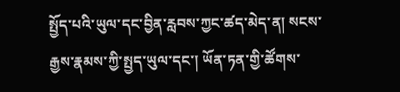སྤྱོད་པའི་ཡུལ་དང་བྱིན་རླབས་ཀྱང་ཚད་མེད་ན། སངས་རྒྱས་རྣམས་ཀྱི་སྤྱད་ཡུལ་དང་། ཡོན་ཏན་གྱི་ཚོགས་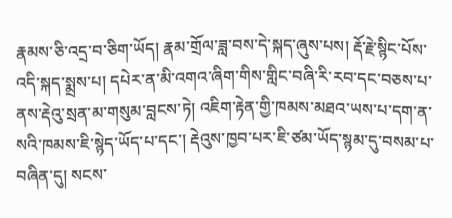རྣམས་ཅི་འདྲ་བ་ཅིག་ཡོད། རྣམ་གྲོལ་ཟླ་བས་དེ་སྐད་ཞུས་པས། རྡོ་རྗེ་སྙིང་པོས་འདི་སྐད་སྨྲས་པ། དཔེར་ན་མི་འགའ་ཞིག་གིས་གླིང་བཞི་རི་རབ་དང་བཅས་པ་ནས་རྡེའུ་སྲན་མ་གསུམ་བླངས་ཏེ། འཇིག་རྟེན་གྱི་ཁམས་མཐའ་ཡས་པ་དག་ན་སའི་ཁམས་ཇི་སྙེད་ཡོད་པ་དང་། རྡེའུས་ཁྱབ་པར་ཇི་ཙམ་ཡོད་སྙམ་དུ་བསམ་པ་བཞིན་དུ། སངས་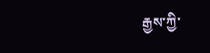རྒྱས་ཀྱི་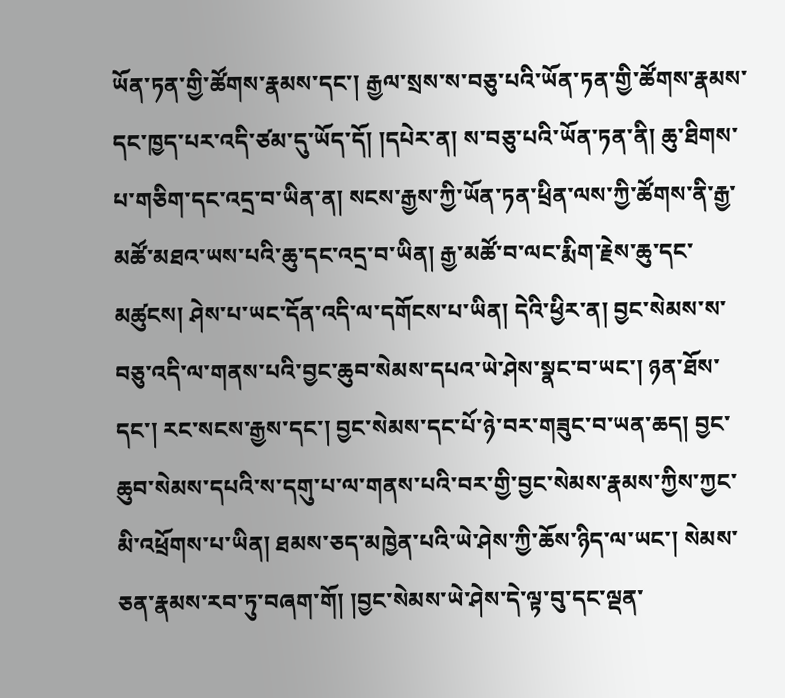ཡོན་ཏན་གྱི་ཚོགས་རྣམས་དང་། རྒྱལ་སྲས་ས་བཅུ་པའི་ཡོན་ཏན་གྱི་ཚོགས་རྣམས་དང་ཁྱད་པར་འདི་ཙམ་དུ་ཡོད་དོ། །དཔེར་ན། ས་བཅུ་པའི་ཡོན་ཏན་ནི། ཆུ་ཐིགས་པ་གཅིག་དང་འདྲ་བ་ཡིན་ན། སངས་རྒྱས་ཀྱི་ཡོན་ཏན་ཕྲིན་ལས་ཀྱི་ཚོགས་ནི་རྒྱ་མཚོ་མཐའ་ཡས་པའི་ཆུ་དང་འདྲ་བ་ཡིན། རྒྱ་མཚོ་བ་ལང་རྨིག་རྗེས་ཆུ་དང་མཚུངས། ཤེས་པ་ཡང་དོན་འདི་ལ་དགོངས་པ་ཡིན། དེའི་ཕྱིར་ན། བྱང་སེམས་ས་བཅུ་འདི་ལ་གནས་པའི་བྱང་ཆུབ་སེམས་དཔའ་ཡེ་ཤེས་སྣང་བ་ཡང་། ཉན་ཐོས་དང་། རང་སངས་རྒྱས་དང་། བྱང་སེམས་དང་པོ་ཉེ་བར་གཟུང་བ་ཡན་ཆད། བྱང་ཆུབ་སེམས་དཔའི་ས་དགུ་པ་ལ་གནས་པའི་བར་གྱི་བྱང་སེམས་རྣམས་ཀྱིས་ཀྱང་མི་འཕྲོགས་པ་ཡིན། ཐམས་ཅད་མཁྱེན་པའི་ཡེ་ཤེས་ཀྱི་ཆོས་ཉིད་ལ་ཡང་། སེམས་ཅན་རྣམས་རབ་ཏུ་བཞག་གོ། །བྱང་སེམས་ཡེ་ཤེས་དེ་ལྟ་བུ་དང་ལྡན་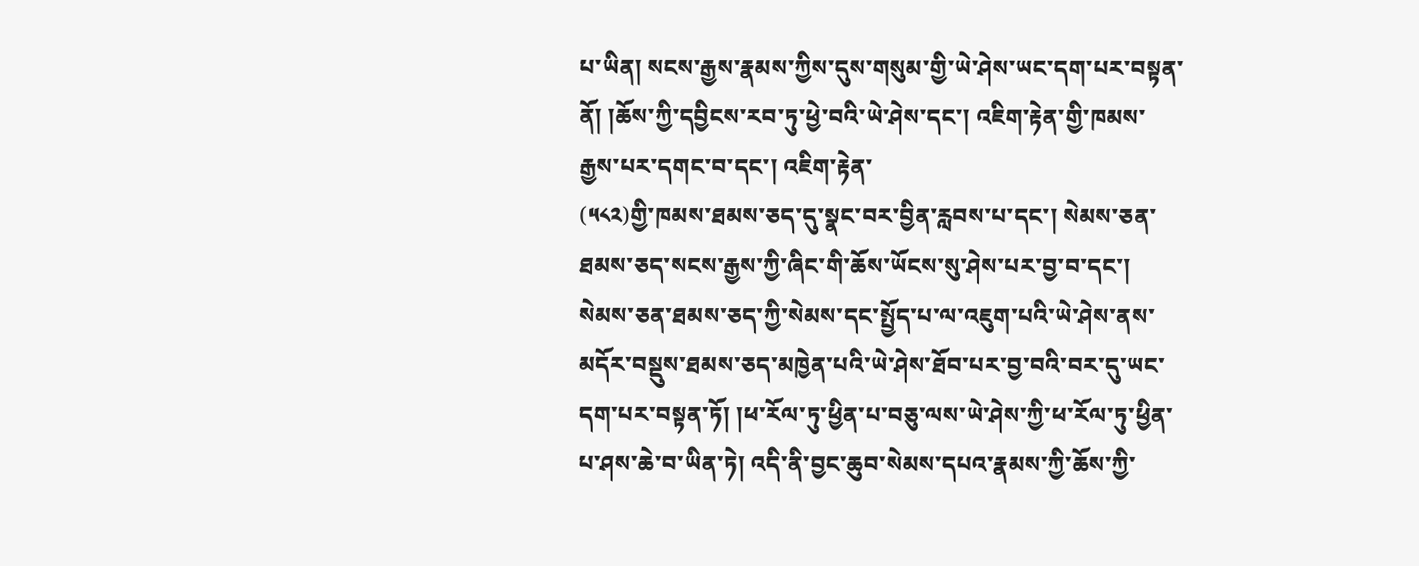པ་ཡིན། སངས་རྒྱས་རྣམས་ཀྱིས་དུས་གསུམ་གྱི་ཡེ་ཤེས་ཡང་དག་པར་བསྟན་ནོ། །ཆོས་ཀྱི་དབྱིངས་རབ་ཏུ་ཕྱེ་བའི་ཡེ་ཤེས་དང་། འཇིག་རྟེན་གྱི་ཁམས་རྒྱས་པར་དགང་བ་དང་། འཇིག་རྟེན་
(༥༨༢)གྱི་ཁམས་ཐམས་ཅད་དུ་སྣང་བར་བྱིན་རླབས་པ་དང་། སེམས་ཅན་ཐམས་ཅད་སངས་རྒྱས་ཀྱི་ཞིང་གི་ཆོས་ཡོངས་སུ་ཤེས་པར་བྱ་བ་དང་། སེམས་ཅན་ཐམས་ཅད་ཀྱི་སེམས་དང་སྤྱོད་པ་ལ་འཇུག་པའི་ཡེ་ཤེས་ནས་མདོར་བསྡུས་ཐམས་ཅད་མཁྱེན་པའི་ཡེ་ཤེས་ཐོབ་པར་བྱ་བའི་བར་དུ་ཡང་དག་པར་བསྟན་ཏོ། །ཕ་རོལ་ཏུ་ཕྱིན་པ་བཅུ་ལས་ཡེ་ཤེས་ཀྱི་ཕ་རོལ་ཏུ་ཕྱིན་པ་ཤས་ཆེ་བ་ཡིན་ཏེ། འདི་ནི་བྱང་ཆུབ་སེམས་དཔའ་རྣམས་ཀྱི་ཆོས་ཀྱི་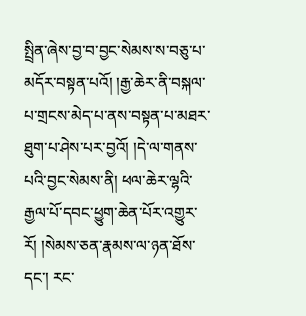སྤྲིན་ཞེས་བྱ་བ་བྱང་སེམས་ས་བཅུ་པ་མདོར་བསྟན་པའོ། །རྒྱ་ཆེར་ནི་བསྐལ་པ་གྲངས་མེད་པ་ནས་བསྟན་པ་མཐར་ཐུག་པ་ཤེས་པར་བྱའོ། །དེ་ལ་གནས་པའི་བྱང་སེམས་ནི། ཕལ་ཆེར་ལྷའི་རྒྱལ་པོ་དབང་ཕྱུག་ཆེན་པོར་འགྱུར་རོ། །སེམས་ཅན་རྣམས་ལ་ཉན་ཐོས་དང་། རང་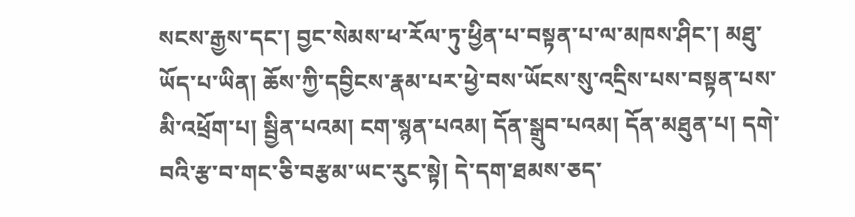སངས་རྒྱས་དང་། བྱང་སེམས་ཕ་རོལ་ཏུ་ཕྱིན་པ་བསྟན་པ་ལ་མཁས་ཤིང་། མཐུ་ཡོད་པ་ཡིན། ཆོས་ཀྱི་དབྱིངས་རྣམ་པར་ཕྱེ་བས་ཡོངས་སུ་འདྲིས་པས་བསྟན་པས་མི་འཕྲོག་པ། སྦྱིན་པའམ། ངག་སྙན་པའམ། དོན་སྒྲུབ་པའམ། དོན་མཐུན་པ། དགེ་བའི་རྩ་བ་གང་ཅི་བརྩམ་ཡང་རུང་སྟེ། དེ་དག་ཐམས་ཅད་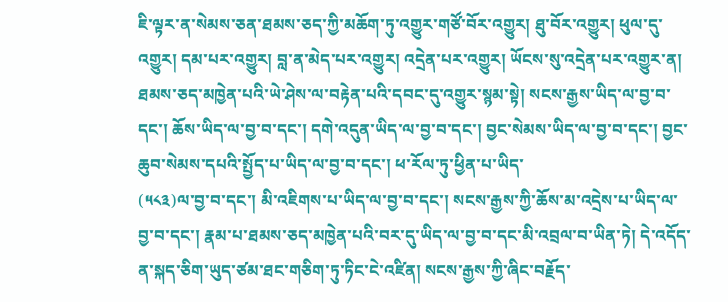ཇི་ལྟར་ན་སེམས་ཅན་ཐམས་ཅད་ཀྱི་མཆོག་ཏུ་འགྱུར་གཙོ་བོར་འགྱུར། ཐུ་བོར་འགྱུར། ཕུལ་དུ་འགྱུར། དམ་པར་འགྱུར། བླ་ན་མེད་པར་འགྱུར། འདྲེན་པར་འགྱུར། ཡོངས་སུ་འདྲེན་པར་འགྱུར་ན། ཐམས་ཅད་མཁྱེན་པའི་ཡེ་ཤེས་ལ་བརྟེན་པའི་དབང་དུ་འགྱུར་སྙམ་སྟེ། སངས་རྒྱས་ཡིད་ལ་བྱ་བ་དང་། ཆོས་ཡིད་ལ་བྱ་བ་དང་། དགེ་འདུན་ཡིད་ལ་བྱ་བ་དང་། བྱང་སེམས་ཡིད་ལ་བྱ་བ་དང་། བྱང་ཆུབ་སེམས་དཔའི་སྤྱོད་པ་ཡིད་ལ་བྱ་བ་དང་། ཕ་རོལ་ཏུ་ཕྱིན་པ་ཡིད་
(༥༨༣)ལ་བྱ་བ་དང་། མི་འཇིགས་པ་ཡིད་ལ་བྱ་བ་དང་། སངས་རྒྱས་ཀྱི་ཆོས་མ་འདྲེས་པ་ཡིད་ལ་བྱ་བ་དང་། རྣམ་པ་ཐམས་ཅད་མཁྱེན་པའི་བར་དུ་ཡིད་ལ་བྱ་བ་དང་མི་འབྲལ་བ་ཡིན་ཏེ། དེ་འདོད་ན་སྐད་ཅིག་ཡུད་ཙམ་ཐང་གཅིག་ཏུ་ཏིང་ངེ་འཛིན། སངས་རྒྱས་ཀྱི་ཞིང་བརྗོད་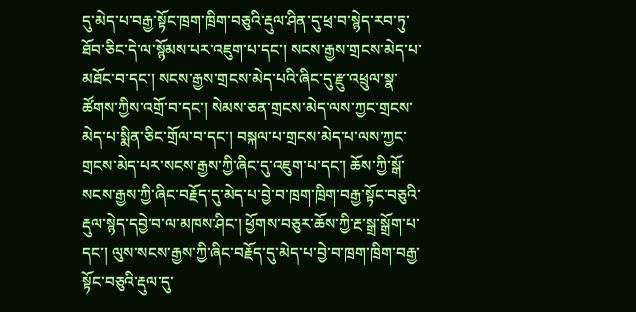དུ་མེད་པ་བརྒྱ་སྟོང་ཁྲག་ཁྲིག་བཅུའི་རྡུལ་ཤིན་དུ་ཕྲ་བ་སྙེད་རབ་ཏུ་ཐོབ་ཅིང་དེ་ལ་སྙོམས་པར་འཇུག་པ་དང་། སངས་རྒྱས་གྲངས་མེད་པ་མཐོང་བ་དང་། སངས་རྒྱས་གྲངས་མེད་པའི་ཞིང་དུ་རྫུ་འཕྲུལ་སྣ་ཚོགས་ཀྱིས་འགྲོ་བ་དང་། སེམས་ཅན་གྲངས་མེད་ལས་ཀྱང་གྲངས་མེད་པ་སྨིན་ཅིང་གྲོལ་བ་དང་། བསྐལ་པ་གྲངས་མེད་པ་ལས་ཀྱང་གྲངས་མེད་པར་སངས་རྒྱས་ཀྱི་ཞིང་དུ་འཇུག་པ་དང་། ཆོས་ཀྱི་སྒོ་སངས་རྒྱས་ཀྱི་ཞིང་བརྗོད་དུ་མེད་པ་བྱེ་བ་ཁྲག་ཁྲིག་བརྒྱ་སྟོང་བཅུའི་རྡུལ་སྙེད་དབྱེ་བ་ལ་མཁས་ཤིང་། ཕྱོགས་བཅུར་ཆོས་ཀྱི་རྔ་སྒྲ་སྒྲོག་པ་དང་། ལུས་སངས་རྒྱས་ཀྱི་ཞིང་བརྗོད་དུ་མེད་པ་བྱེ་བ་ཁྲག་ཁྲིག་བརྒྱ་སྟོང་བཅུའི་རྡུལ་དུ་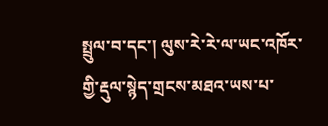སྤྲུལ་བ་དང་། ལུས་རེ་རེ་ལ་ཡང་འཁོར་གྱི་རྡུལ་སྙེད་གྲངས་མཐའ་ཡས་པ་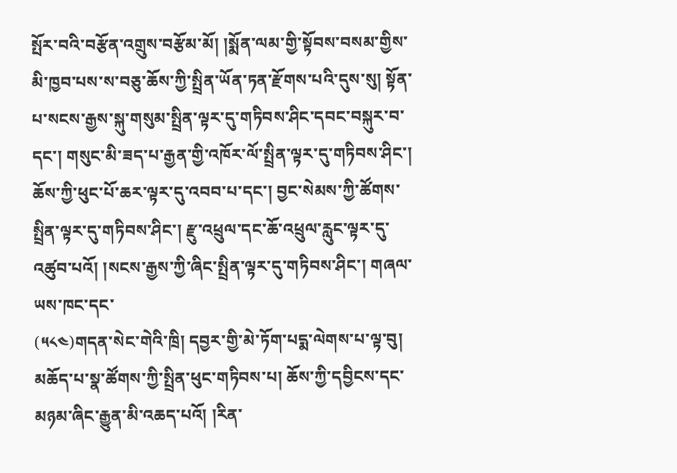སྤོར་བའི་བརྩོན་འགྲུས་བརྩོམ་མོ། །སྨོན་ལམ་གྱི་སྟོབས་བསམ་གྱིས་མི་ཁྱབ་པས་ས་བཅུ་ཆོས་ཀྱི་སྤྲིན་ཡོན་ཏན་རྫོགས་པའི་དུས་སུ། སྟོན་པ་སངས་རྒྱས་སྐུ་གསུམ་སྤྲིན་ལྟར་དུ་གཏིབས་ཤིང་དབང་བསྐུར་བ་དང་། གསུང་མི་ཟད་པ་རྒྱན་གྱི་འཁོར་ལོ་སྤྲིན་ལྟར་དུ་གཏིབས་ཤིང་། ཆོས་ཀྱི་ཕུང་པོ་ཆར་ལྟར་དུ་འབབ་པ་དང་། བྱང་སེམས་ཀྱི་ཚོགས་སྤྲིན་ལྟར་དུ་གཏིབས་ཤིང་། རྫུ་འཕྲུལ་དང་ཆོ་འཕྲུལ་རླུང་ལྟར་དུ་འཚུབ་པའོ། །སངས་རྒྱས་ཀྱི་ཞིང་སྤྲིན་ལྟར་དུ་གཏིབས་ཤིང་། གཞལ་ཡས་ཁང་དང་
(༥༨༤)གདན་སེང་གེའི་ཁྲི། དབྱར་གྱི་མེ་ཏོག་པདྨ་ལེགས་པ་ལྟ་བུ། མཆོད་པ་སྣ་ཚོགས་ཀྱི་སྤྲིན་ཕུང་གཏིབས་པ། ཆོས་ཀྱི་དབྱིངས་དང་མཉམ་ཞིང་རྒྱུན་མི་འཆད་པའོ། །རིན་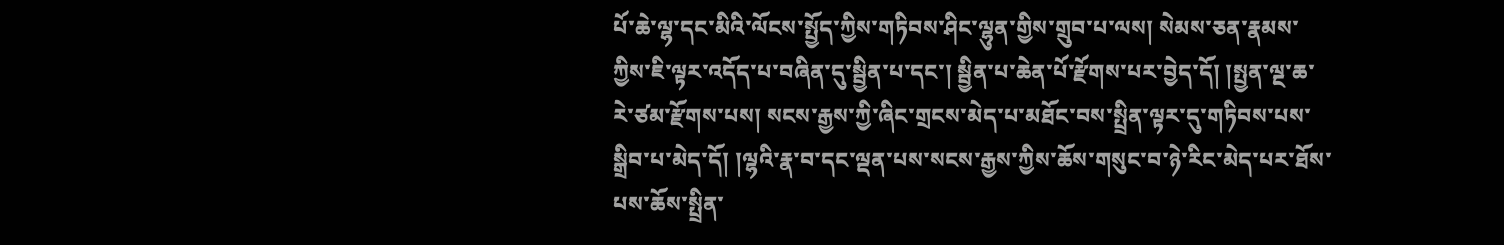པོ་ཆེ་ལྷ་དང་མིའི་ལོངས་སྤྱོད་ཀྱིས་གཏིབས་ཤིང་ལྷུན་གྱིས་གྲུབ་པ་ལས། སེམས་ཅན་རྣམས་ཀྱིས་ཇི་ལྟར་འདོད་པ་བཞིན་དུ་སྦྱིན་པ་དང་། སྦྱིན་པ་ཆེན་པོ་རྫོགས་པར་བྱེད་དོ། །སྤྱན་ལྔ་ཆ་རེ་ཙམ་རྫོགས་པས། སངས་རྒྱས་ཀྱི་ཞིང་གྲངས་མེད་པ་མཐོང་བས་སྤྲིན་ལྟར་དུ་གཏིབས་པས་སྒྲིབ་པ་མེད་དོ། །ལྷའི་རྣ་བ་དང་ལྡན་པས་སངས་རྒྱས་ཀྱིས་ཆོས་གསུང་བ་ཉེ་རིང་མེད་པར་ཐོས་པས་ཆོས་སྤྲིན་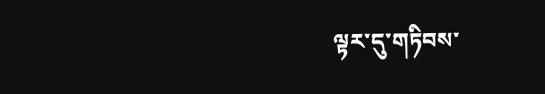ལྟར་དུ་གཏིབས་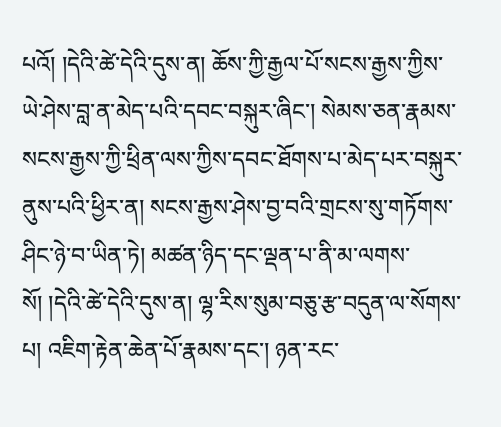པའོ། །དེའི་ཚེ་དེའི་དུས་ན། ཆོས་ཀྱི་རྒྱལ་པོ་སངས་རྒྱས་ཀྱིས་ཡེ་ཤེས་བླ་ན་མེད་པའི་དབང་བསྐུར་ཞིང་། སེམས་ཅན་རྣམས་སངས་རྒྱས་ཀྱི་ཕྲིན་ལས་ཀྱིས་དབང་ཐོགས་པ་མེད་པར་བསྐུར་ནུས་པའི་ཕྱིར་ན། སངས་རྒྱས་ཤེས་བྱ་བའི་གྲངས་སུ་གཏོགས་ཤིང་ཉེ་བ་ཡིན་ཏེ། མཚན་ཉིད་དང་ལྡན་པ་ནི་མ་ལགས་སོ། །དེའི་ཚེ་དེའི་དུས་ན། ལྷ་རིས་སུམ་བཅུ་རྩ་བདུན་ལ་སོགས་པ། འཇིག་རྟེན་ཆེན་པོ་རྣམས་དང་། ཉན་རང་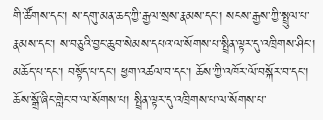གི་ཚོགས་དང་། ས་དགུ་མན་ཆད་ཀྱི་རྒྱལ་སྲས་རྣམས་དང་། སངས་རྒྱས་ཀྱི་སྤྲུལ་པ་རྣམས་དང་། ས་བཅུའི་བྱང་ཆུབ་སེམས་དཔའ་ལ་སོགས་པ་སྤྲིན་ལྟར་དུ་འཁྲིགས་ཤིང་། མཆོད་པ་དང་། བསྟོད་པ་དང་། ཕྱག་འཚལ་བ་དང་། ཆོས་ཀྱི་འཁོར་ལོ་བསྐོར་བ་དང་། ཆོས་སྒྲོ་ཞིང་གླེང་བ་ལ་སོགས་པ། སྤྲིན་ལྟར་དུ་འཁྲིགས་པ་ལ་སོགས་པ་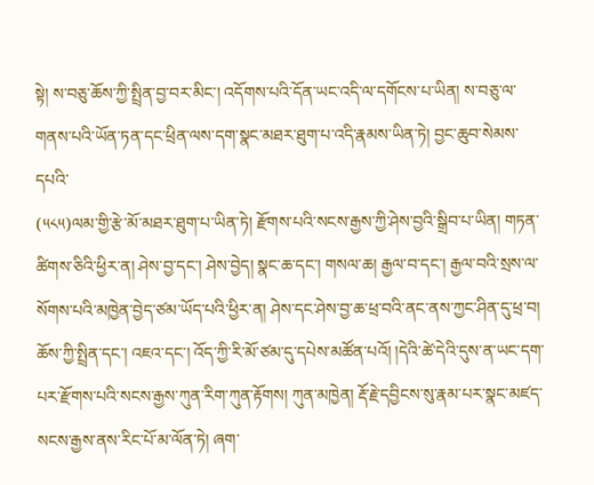སྟེ། ས་བཅུ་ཆོས་ཀྱི་སྤྲིན་བྱ་བར་མིང་། འདོགས་པའི་དོན་ཡང་འདི་ལ་དགོངས་པ་ཡིན། ས་བཅུ་ལ་གནས་པའི་ཡོན་ཏན་དང་ཕྲིན་ལས་དག་སྣང་མཐར་ཐུག་པ་འདི་རྣམས་ཡིན་ཏེ། བྱང་ཆུབ་སེམས་དཔའི་
(༥༨༥)ལམ་གྱི་རྩེ་མོ་མཐར་ཐུག་པ་ཡིན་ཏེ། རྫོགས་པའི་སངས་རྒྱས་ཀྱི་ཤེས་བྱའི་སྒྲིབ་པ་ཡིན། གཏན་ཚིགས་ཅིའི་ཕྱིར་ན། ཤེས་བྱ་དང་། ཤེས་བྱེད། སྣང་ཆ་དང་། གསལ་ཆ། རྒྱལ་བ་དང་། རྒྱལ་བའི་སྲས་ལ་སོགས་པའི་མཁྱེན་བྱེད་ཙམ་ཡོད་པའི་ཕྱིར་ན། ཤེས་དང་ཤེས་བྱ་ཆ་ཕྲ་བའི་ནང་ནས་ཀྱང་ཤིན་དུ་ཕྲ་བ། ཆོས་ཀྱི་སྤྲིན་དང་། འཇའ་དང་། འོད་ཀྱི་རི་མོ་ཙམ་དུ་དཔེས་མཚོན་པའོ། །དེའི་ཚེ་དེའི་དུས་ན་ཡང་དག་པར་རྫོགས་པའི་སངས་རྒྱས་ཀུན་རིག་ཀུན་རྟོགས། ཀུན་མཁྱེན། རྡོ་རྗེ་དབྱིངས་སུ་རྣམ་པར་སྣང་མཛད་སངས་རྒྱས་ནས་རིང་པོ་མ་ལོན་ཏེ། ཞག་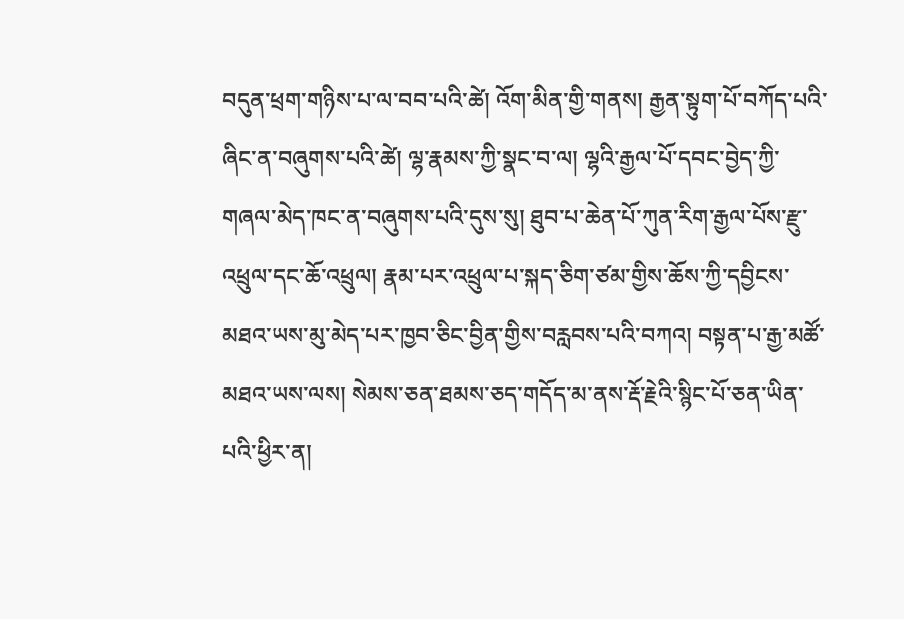བདུན་ཕྲག་གཉིས་པ་ལ་བབ་པའི་ཚེ། འོག་མིན་གྱི་གནས། རྒྱན་སྟུག་པོ་བཀོད་པའི་ཞིང་ན་བཞུགས་པའི་ཚེ། ལྷ་རྣམས་ཀྱི་སྣང་བ་ལ། ལྷའི་རྒྱལ་པོ་དབང་བྱེད་ཀྱི་གཞལ་མེད་ཁང་ན་བཞུགས་པའི་དུས་སུ། ཐུབ་པ་ཆེན་པོ་ཀུན་རིག་རྒྱལ་པོས་རྫུ་འཕྲུལ་དང་ཆོ་འཕྲུལ། རྣམ་པར་འཕྲུལ་པ་སྐད་ཅིག་ཙམ་གྱིས་ཆོས་ཀྱི་དབྱིངས་མཐའ་ཡས་མུ་མེད་པར་ཁྱབ་ཅིང་བྱིན་གྱིས་བརླབས་པའི་བཀའ། བསྟན་པ་རྒྱ་མཚོ་མཐའ་ཡས་ལས། སེམས་ཅན་ཐམས་ཅད་གདོད་མ་ནས་རྡོ་རྗེའི་སྙིང་པོ་ཅན་ཡིན་པའི་ཕྱིར་ན།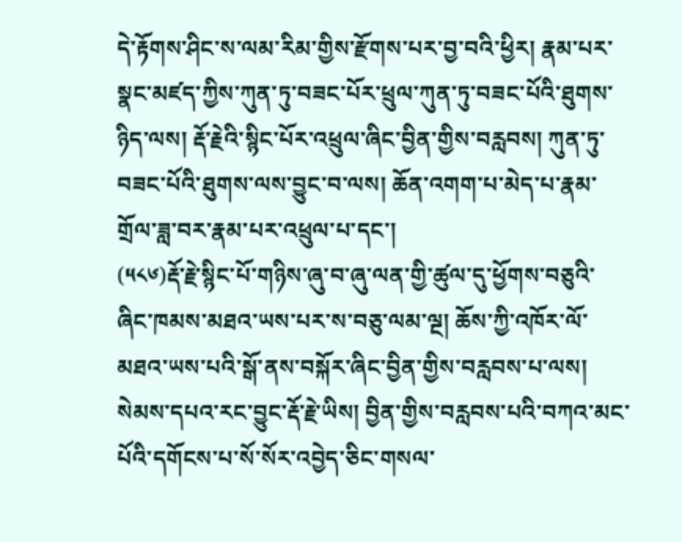དེ་རྟོགས་ཤིང་ས་ལམ་རིམ་གྱིས་རྫོགས་པར་བྱ་བའི་ཕྱིར། རྣམ་པར་སྣང་མཛད་ཀྱིས་ཀུན་ཏུ་བཟང་པོར་ཕྲུལ་ཀུན་ཏུ་བཟང་པོའི་ཐུགས་ཉིད་ལས། རྡོ་རྗེའི་སྙིང་པོར་འཕྲུལ་ཞིང་བྱིན་གྱིས་བརླབས། ཀུན་ཏུ་བཟང་པོའི་ཐུགས་ལས་བྱུང་བ་ལས། ཆོན་འགག་པ་མེད་པ་རྣམ་གྲོལ་ཟླ་བར་རྣམ་པར་འཕྲུལ་པ་དང་།
(༥༨༦)རྡོ་རྗེ་སྙིང་པོ་གཉིས་ཞུ་བ་ཞུ་ལན་གྱི་ཚུལ་དུ་ཕྱོགས་བཅུའི་ཞིང་ཁམས་མཐའ་ཡས་པར་ས་བཅུ་ལམ་ལྔ། ཆོས་ཀྱི་འཁོར་ལོ་མཐའ་ཡས་པའི་སྒོ་ནས་བསྐོར་ཞིང་བྱིན་གྱིས་བརླབས་པ་ལས། སེམས་དཔའ་རང་བྱུང་རྡོ་རྗེ་ཡིས། བྱིན་གྱིས་བརླབས་པའི་བཀའ་མང་པོའི་དགོངས་པ་སོ་སོར་འབྱེད་ཅིང་གསལ་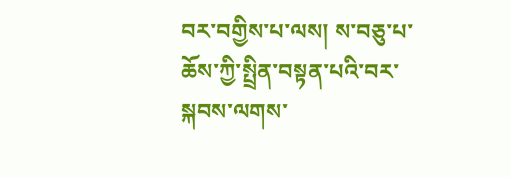བར་བགྱིས་པ་ལས། ས་བཅུ་པ་ཆོས་ཀྱི་སྤྲིན་བསྟན་པའི་བར་སྐབས་ལགས་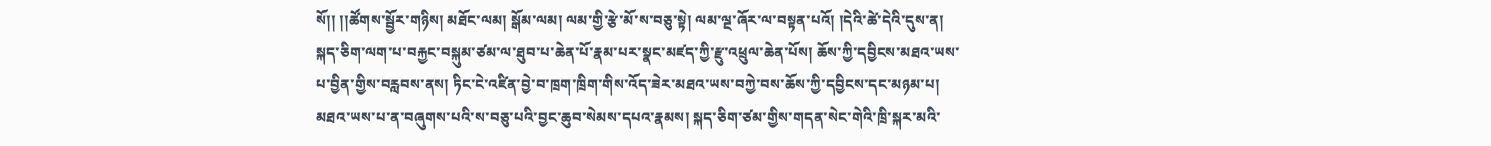སོ།། །།ཚོགས་སྦྱོར་གཉིས། མཐོང་ལམ། སྒོམ་ལམ། ལམ་གྱི་རྩེ་མོ་ས་བཅུ་སྟེ། ལམ་ལྔ་ཞོར་ལ་བསྟན་པའོ། །དེའི་ཚེ་དེའི་དུས་ན། སྐད་ཅིག་ལག་པ་བརྐྱང་བསྐུམ་ཙམ་ལ་ཐུབ་པ་ཆེན་པོ་རྣམ་པར་སྣང་མཛད་ཀྱི་རྫུ་འཕྲུལ་ཆེན་པོས། ཆོས་ཀྱི་དབྱིངས་མཐའ་ཡས་པ་བྱིན་གྱིས་བརླབས་ནས། ཏིང་ངེ་འཛིན་བྱེ་བ་ཁྲག་ཁྲིག་གིས་འོད་ཟེར་མཐའ་ཡས་བཀྱེ་བས་ཆོས་ཀྱི་དབྱིངས་དང་མཉམ་པ། མཐའ་ཡས་པ་ན་བཞུགས་པའི་ས་བཅུ་པའི་བྱང་ཆུབ་སེམས་དཔའ་རྣམས། སྐད་ཅིག་ཙམ་གྱིས་གདན་སེང་གེའི་ཁྲི་སྐར་མའི་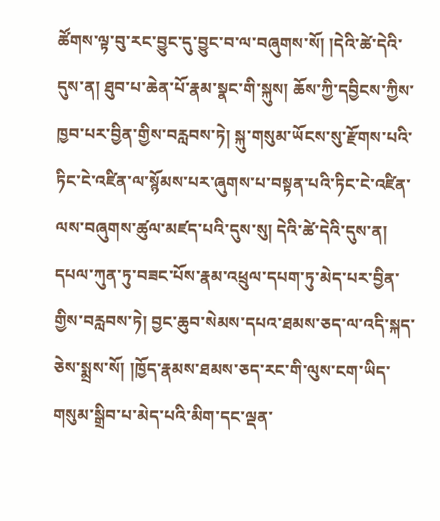ཚོགས་ལྟ་བུ་རང་བྱུང་དུ་བྱུང་བ་ལ་བཞུགས་སོ། །དེའི་ཚེ་དེའི་དུས་ན། ཐུབ་པ་ཆེན་པོ་རྣམ་སྣང་གི་སྐུས། ཆོས་ཀྱི་དབྱིངས་ཀྱིས་ཁྱབ་པར་བྱིན་གྱིས་བརླབས་ཏེ། སྐུ་གསུམ་ཡོངས་སུ་རྫོགས་པའི་ཏིང་ངེ་འཛིན་ལ་སྙོམས་པར་ཞུགས་པ་བསྟན་པའི་ཏིང་ངེ་འཛིན་ལས་བཞུགས་ཚུལ་མཛད་པའི་དུས་སུ། དེའི་ཚེ་དེའི་དུས་ན། དཔལ་ཀུན་ཏུ་བཟང་པོས་རྣམ་འཕྲུལ་དཔག་ཏུ་མེད་པར་བྱིན་གྱིས་བརླབས་ཏེ། བྱང་ཆུབ་སེམས་དཔའ་ཐམས་ཅད་ལ་འདི་སྐད་ཅེས་སྨྲས་སོ། །ཁྱོད་རྣམས་ཐམས་ཅད་རང་གི་ལུས་ངག་ཡིད་གསུམ་སྒྲིབ་པ་མེད་པའི་མིག་དང་ལྡན་